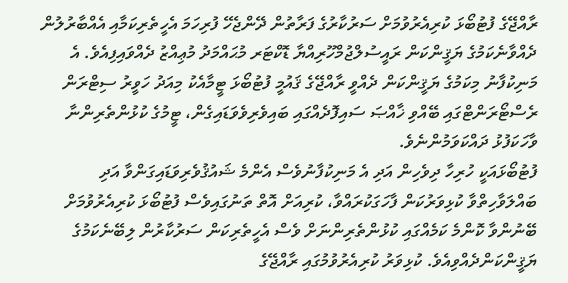ރާއްޖޭގެ ފުޓުބޯޅަ ކުރިއެރުވުމަށް ސަރުކާރުގެ ފަރާތުން ދޭންޖެހޭ ފުރިހަމަ އެހީތެރިކަމާއި އެއްބާރުލުން ދެއްވާނެކަމުގެ ޔަޤީންކަން ރައީސުލްޖުމްހޫރިއްޔާ ޑޮކްޓަރ މުޙައްމަދު މުޢިއްޒު ދެއްވައިފިއެވެ. އެ މަނިކުފާނު މިކަމުގެ ޔަޤީންކަން ދެއްވީ ރާއްޖޭގެ ޤައުމީ ފުޓުބޯޅަ ޓީމާއެކު މިއަދު ހަވީރު ސިޓްރަން ރެސްޓޯރަންޓްގައި ބޭއްވި ޚާއްޞަ ސައިފޮދެއްގައި ބައިވެރިވެވަޑައިގެން، ޓީމުގެ ކުޅުންތެރިންނާ ވާހަކަފުޅު ދައްކަވަމުންނެވެ.
ފުޓުބޯޅައަކީ ހުރިހާ ދިވެހިން އަދި އެ މަނިކުފާނުވެސް އެންމެ ޝައުޤުވެރިވަޑައިގަންވާ އަދި ބައްލަވާހިތްވާ ކުޅިވަރުކަން ފާހަގަކުރައްވާ، ކުރިއަށް އޮތް ތަނުގައިވެސް ފުޓުބޯޅަ ކުރިއެރުވުމަށް ބޭނުންވާ ކޮންމެ ކަމެއްގައި ކުޅުންތެރިންނަށް ވެސް އެހީތެރިކަން ސަރުކާރުން ލިބޭނެކަމުގެ ޔަޤީންކަންދެއްވިއެވެ. ކުޅިވަރު ކުރިއެރުވުމުގައި ރާއްޖޭގެ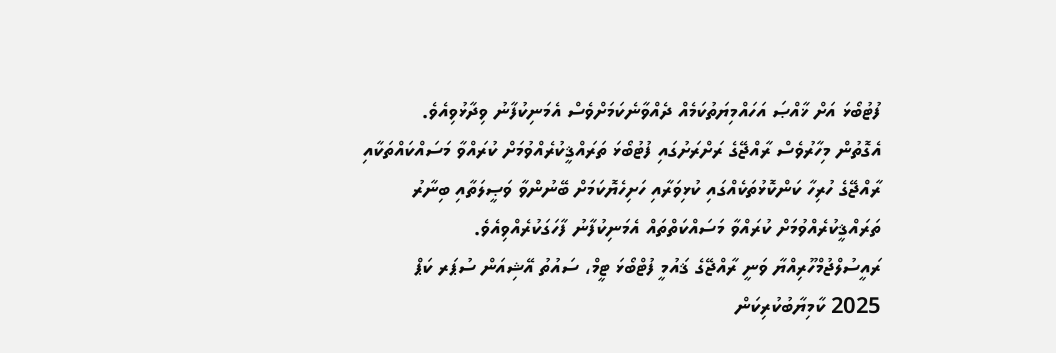ފުޓުބޯޅަ އަށް ޚާއްޞަ އަހައްމިޔަތުކަމެއް ދެއްވާނެކަމަށްވެސް އެމަނިކުފާނު ވިދާޅުވިއެވެ.
އެގޮތުން މިހާރުވެސް ރާއްޖޭގެ ރަށްރަށުގައި ފުޓުބޯޅަ ތަރައްޤީކުރެއްވުމަށް ކުރައްވާ މަސައްކައްތަކާއި ރާއްޖޭގެ ހުރިހާ ކަންކޮޅުތަކެއްގައި ކުޅިވަރާއި ހަށިހެޔޮކަމަށް ބޭނުންވާ ވަޞީލަތާއި ބިނާރު ތަރައްޤީކުރެއްވުމަށް ކުރައްވާ މަސައްކަތްތައް އެމަނިކުފާނު ފާހަގަކުރެއްވިއެވެ.
ރައީސުލްޖުމްހޫރިއްޔާ ވަނީ ރާއްޖޭގެ ޤައުމީ ފުޓްބޯޅަ ޓީމް، ސައުތު އޭޝިއަން ސުޕަރ ކަޕް 2025 ކާމިޔާބުކުރިކަން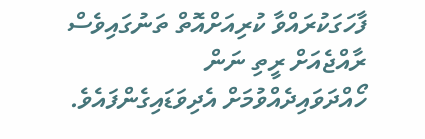ފާހަގަކުރައްވާ ކުރިއަށްއޮތް ތަނުގައިވެސް ރާއްޖެއަށް ރީތި ނަން ހޯއްދަވައިދެއްވުމަށް އެދިވަޑައިގެންފައެވެ.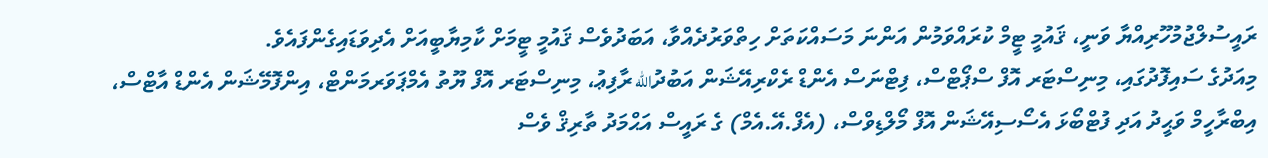ރައީސުލްޖުމުހޫރިއްޔާ ވަނީ، ޤައުމީ ޓީމް ކުރައްވަމުން އަންނަ މަސައްކަތަށް ހިތްވަރުދެއްވާ، އަބަދުވެސް ޤައުމީ ޓީމަށް ކާމިޔާބީއަށް އެދިވަޑައިގެންފައެވެ.
މިއަދުގެ ސައިފޮދުގައި، މިނިސްޓަރ އޮފް ސްޕޯޓްސް، ފިޓްނަސް އެންޑް ރެކްރިއޭޝަން އަބުދުالله ރާފިޢު، މިނިސްޓަރ އޮފް ޔޫތު އެމްޕަވަރމަންޓް، އިންފޮމޭޝަން އެންޑް އާޓްސް، އިބްރާހީމް ވަޙީދު އަދި ފުޓްބޯޅަ އެސޯސިއޭޝަން އޮފް މޯލްޑިވްސް، (އެފް.އޭ.އެމް) ގެ ރައީސް އަޙްމަދު ތާރިޤް ވެސް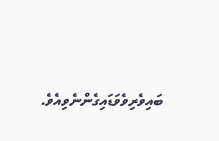ބައިވެރިވެވަޑައިގެންނެވިއެވެ.